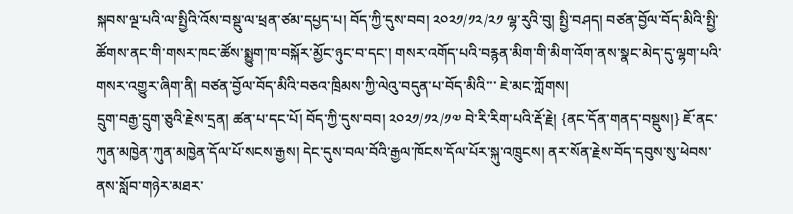སྐབས་ལྔ་པའི་ལ་སྤྱིའི་འོས་བསྡུ་ལ་ཕྲན་ཙམ་དཔྱད་པ། བོད་ཀྱི་དུས་བབ། ༢༠༢༡/༡༢/༢༡ ལྷ་རུའི་བུ། སྤྱི་བཤད། བཙན་བྱོལ་བོད་མིའི་སྤྱི་ཚོགས་ནང་གི་གསར་ཁང་ཚོས་སྨྱུག་ཁ་བསྐོར་མྱོང་ཉུང་བ་དང་། གསར་འགོད་པའི་བརྙན་མིག་གི་མིག་འོག་ནས་སྣང་མེད་དུ་ལྷག་པའི་གསར་འགྱུར་ཞིག་ནི། བཙན་བྱོལ་བོད་མིའི་བཅའ་ཁྲིམས་ཀྱི་ལེའུ་བདུན་པ་བོད་མིའི་་་ ཇེ་མང་ཀློགས།
དྲུག་བརྒྱ་དྲུག་ཅུའི་རྗེས་དྲན། ཚན་པ་དང་པོ། བོད་ཀྱི་དུས་བབ། ༢༠༢༡/༡༢/༡༧ བེ་རི་རིག་པའི་རྡོ་རྗེ། {ནང་དོན་གནད་བསྡུས།} ཇོ་ནང་ཀུན་མཁྱེན་ཀུན་མཁྱེན་དོལ་པོ་སངས་རྒྱས། དེང་དུས་བལ་བོའི་རྒྱལ་ཁོངས་དོལ་པོར་སྐུ་འཁྲུངས། ནར་སོན་རྗེས་བོད་དབུས་སུ་ཕེབས་ནས་སློབ་གཉེར་མཐར་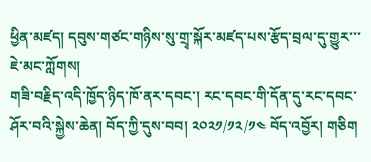ཕྱིན་མཛད། དབུས་གཙང་གཉིས་སུ་གྲྭ་སྐོར་མཛད་པས་རྩོད་བྲལ་དུ་གྱུར་་་ ཇེ་མང་ཀློགས།
གཟི་བརྗིད་འདི་ཁྱོད་ཉིད་ཁོ་ནར་དབང་། རང་དབང་གི་དོན་དུ་རང་དབང་ཤོར་བའི་སྐྱེས་ཆེན། བོད་ཀྱི་དུས་བབ། ༢༠༢༡/༡༢/༡༤ བོད་འབྱོར། གཅིག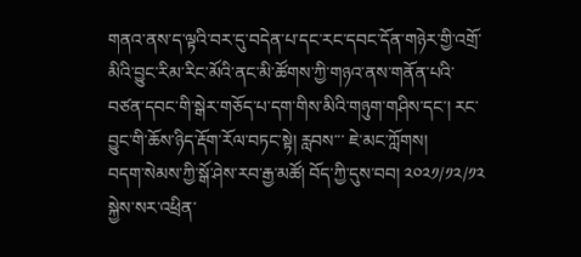གནའ་ནས་ད་ལྟའི་བར་དུ་བདེན་པ་དང་རང་དབང་དོན་གཉེར་གྱི་འགྲོ་མིའི་བྱུང་རིམ་རིང་མོའི་ནང་མི་ཚོགས་ཀྱི་གཉའ་ནས་གནོན་པའི་བཙན་དབང་གི་སྒེར་གཅོད་པ་དག་གིས་མིའི་གཉུག་གཤིས་དང་། རང་བྱུང་གི་ཆོས་ཉིད་རྡོག་རོལ་བཏང་སྟེ། རླབས་་་ ཇེ་མང་ཀློགས།
བདག་སེམས་ཀྱི་སྒོ་ཤེས་རབ་རྒྱ་མཚོ། བོད་ཀྱི་དུས་བབ། ༢༠༢༡/༡༢/༡༢ སྐྱེས་སར་འཕྲིན་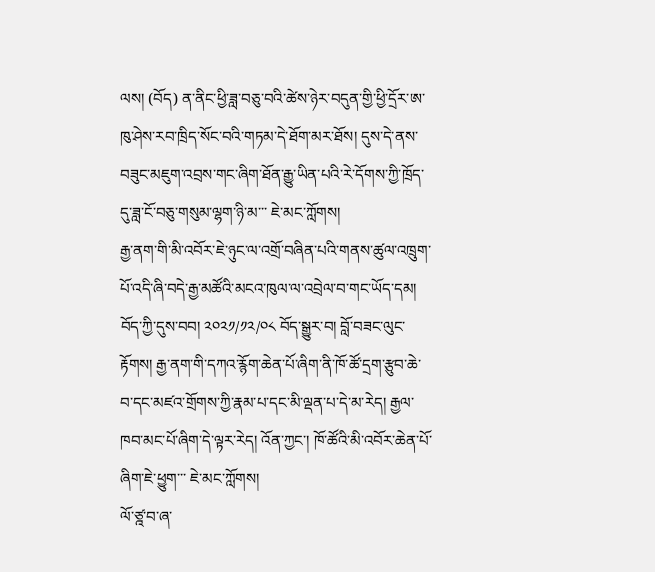ལས། (བོད) ན་ནིང་ཕྱི་ཟླ་བཅུ་བའི་ཚེས་ཉེར་བདུན་གྱི་ཕྱི་དྲོར་ཨ་ཁུ་ཤེས་རབ་ཁྲིད་སོང་བའི་གཏམ་དེ་ཐོག་མར་ཐོས། དུས་དེ་ནས་བཟུང་མཇུག་འབྲས་གང་ཞིག་ཐོན་རྒྱུ་ཡིན་པའི་རེ་དོགས་ཀྱི་ཁྲོད་དུ་ཟླ་ངོ་བཅུ་གསུམ་ལྷག་ཉི་མ་་་ ཇེ་མང་ཀློགས།
རྒྱ་ནག་གི་མི་འབོར་ཇེ་ཉུང་ལ་འགྲོ་བཞིན་པའི་གནས་ཚུལ་འཁྲུག་པོ་འདི་ཞི་བདེ་རྒྱ་མཚོའི་མངའ་ཁུལ་ལ་འབྲེལ་བ་གང་ཡོད་དམ། བོད་ཀྱི་དུས་བབ། ༢༠༢༡/༡༢/༠༨ བོད་སྒྱུར་བ། བློ་བཟང་ལུང་རྟོགས། རྒྱ་ནག་གི་དཀའ་རྙོག་ཆེན་པོ་ཞིག་ནི་ཁོ་ཚོ་དྲག་རྩུབ་ཆེ་བ་དང་མཛའ་གྲོགས་ཀྱི་རྣམ་པ་དང་མི་ལྡན་པ་དེ་མ་རེད། རྒྱལ་ཁབ་མང་པོ་ཞིག་དེ་ལྟར་རེད། འོན་ཀྱང་། ཁོ་ཚོའི་མི་འབོར་ཆེན་པོ་ཞིག་ཇེ་ཕྱུག་་་ ཇེ་མང་ཀློགས།
ལོ་ཙྰ་བ་ཞ་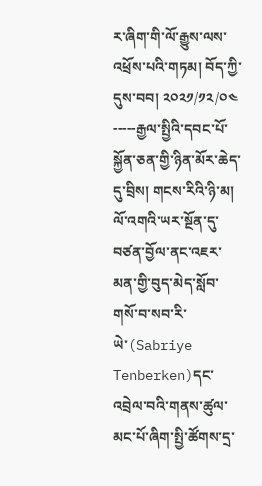ར་ཞིག་གི་ལོ་རྒྱུས་ལས་འཕྲོས་པའི་གཏམ། བོད་ཀྱི་དུས་བབ། ༢༠༢༡/༡༢/༠༤ -----རྒྱལ་སྤྱིའི་དབང་པོ་སྐྱོན་ཅན་གྱི་ཉིན་མོར་ཆེད་དུ་བྲིས། གངས་རིའི་ཉི་མ། ལོ་འགའི་ཡར་སྔོན་དུ་བཙན་བྱོལ་ནང་འཇར་མན་གྱི་བུད་མེད་སློབ་གསོ་བ་སབ་རི་ཡེ་(Sabriye Tenberken)དང་འབྲེལ་བའི་གནས་ཚུལ་མང་པོ་ཞིག་སྤྱི་ཚོགས་དྲ་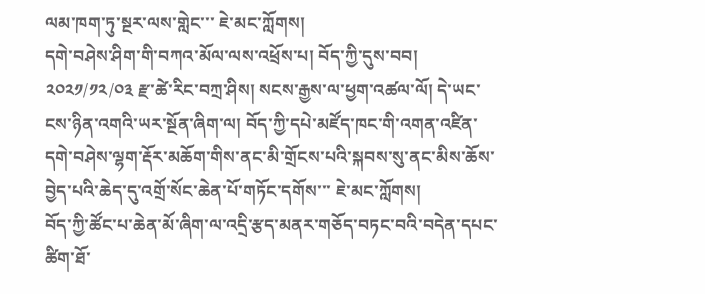ལམ་ཁག་ཏུ་སྔར་ལས་གླེང་་་ ཇེ་མང་ཀློགས།
དགེ་བཤེས་ཤིག་གི་བཀའ་མོལ་ལས་འཕྲོས་པ། བོད་ཀྱི་དུས་བབ། ༢༠༢༡/༡༢/༠༣ རྫ་ཚེ་རིང་བཀྲ་ཤིས། སངས་རྒྱས་ལ་ཕྱག་འཚལ་ལོ། དེ་ཡང་ངས་ཉིན་འགའི་ཡར་སྔོན་ཞིག་ལ། བོད་ཀྱི་དཔེ་མཛོད་ཁང་གི་འགན་འཛིན་དགེ་བཤེས་ལྷག་རྡོར་མཆོག་གིས་ནང་མི་གྲོངས་པའི་སྐབས་སུ་ནང་མིས་ཆོས་བྱེད་པའི་ཆེད་དུ་འགྲོ་སོང་ཆེན་པོ་གཏོང་དགོས་་་ ཇེ་མང་ཀློགས།
བོད་ཀྱི་ཚོང་པ་ཆེན་མོ་ཞིག་ལ་འདྲི་རྩད་མནར་གཅོད་བཏང་བའི་བདེན་དཔང་ཚིག་ཐོ་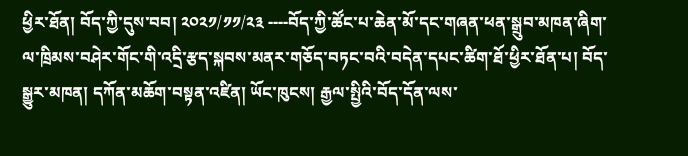ཕྱིར་ཐོན། བོད་ཀྱི་དུས་བབ། ༢༠༢༡/༡༡/༢༣ ----བོད་ཀྱི་ཚོང་པ་ཆེན་མོ་དང་གཞན་ཕན་སྒྲུབ་མཁན་ཞིག་ལ་ཁྲིམས་བཤེར་གོང་གི་འདྲི་རྩད་སྐབས་མནར་གཅོད་བཏང་བའི་བདེན་དཔང་ཚིག་ཐོ་ཕྱིར་ཐོན་པ། བོད་སྒྱུར་མཁན། དཀོན་མཆོག་བསྟན་འཛིན། ཡོང་ཁུངས། རྒྱལ་སྤྱིའི་བོད་དོན་ལས་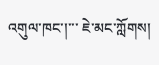འགུལ་ཁང་།་་་ ཇེ་མང་ཀློགས།